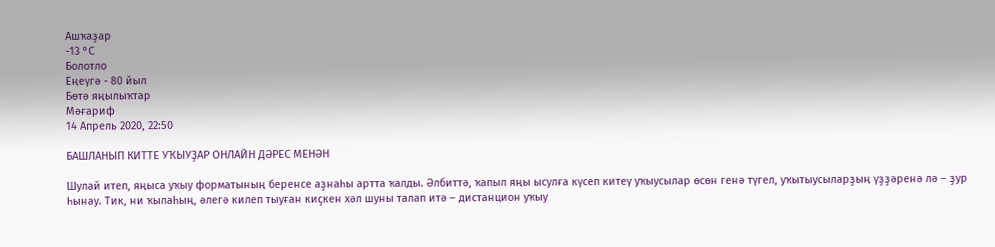Ашҡаҙар
-13 °С
Болотло
Еңеүгә - 80 йыл
Бөтә яңылыҡтар
Мәғариф
14 Апрель 2020, 22:50

БАШЛАНЫП КИТТЕ УҠЫУҘАР ОНЛАЙН ДӘРЕС МЕНӘН

Шулай итеп, яңыса уҡыу форматының беренсе аҙнаһы артта ҡалды. Әлбиттә, ҡапыл яңы ысулға күсеп китеү уҡыусылар өсөн генә түгел, уҡытыусыларҙың үҙҙәренә лә – ҙур һынау. Тик, ни ҡылаһың, әлегә килеп тыуған киҫкен хәл шуны талап итә – дистанцион уҡыу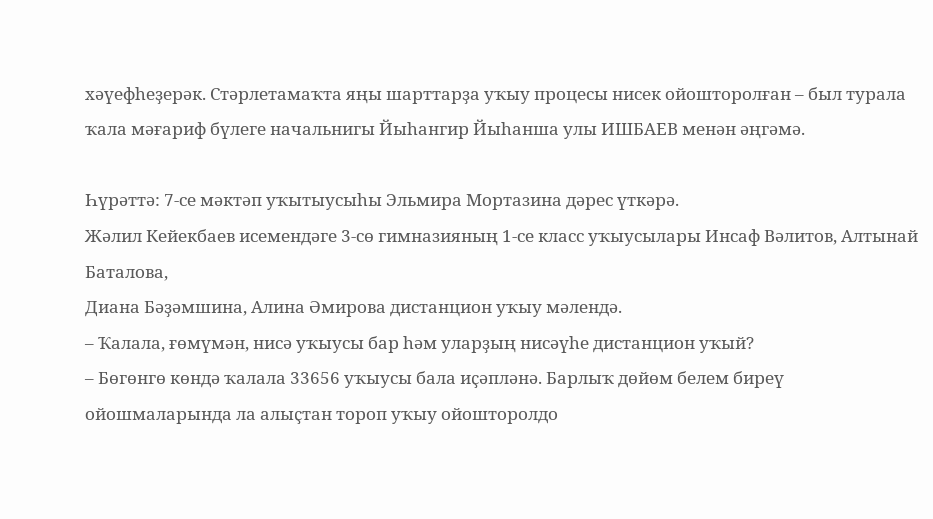хәүефһеҙерәк. Стәрлетамаҡта яңы шарттарҙа уҡыу процесы нисек ойошторолған – был турала ҡала мәғариф бүлеге начальнигы Йыһангир Йыһанша улы ИШБАЕВ менән әңгәмә.

Һүрәттә: 7-се мәктәп уҡытыусыһы Эльмира Мортазина дәрес үткәрә.
Жәлил Кейекбаев исемендәге 3-сө гимназияның 1-се класс уҡыусылары Инсаф Вәлитов, Алтынай Баталова,
Диана Бәҙәмшина, Алина Әмирова дистанцион уҡыу мәлендә.
– Ҡалала, ғөмүмән, нисә уҡыусы бар һәм уларҙың нисәүһе дистанцион уҡый?
– Бөгөнгө көндә ҡалала 33656 уҡыусы бала иҫәпләнә. Барлыҡ дөйөм белем биреү ойошмаларында ла алыҫтан тороп уҡыу ойошторолдо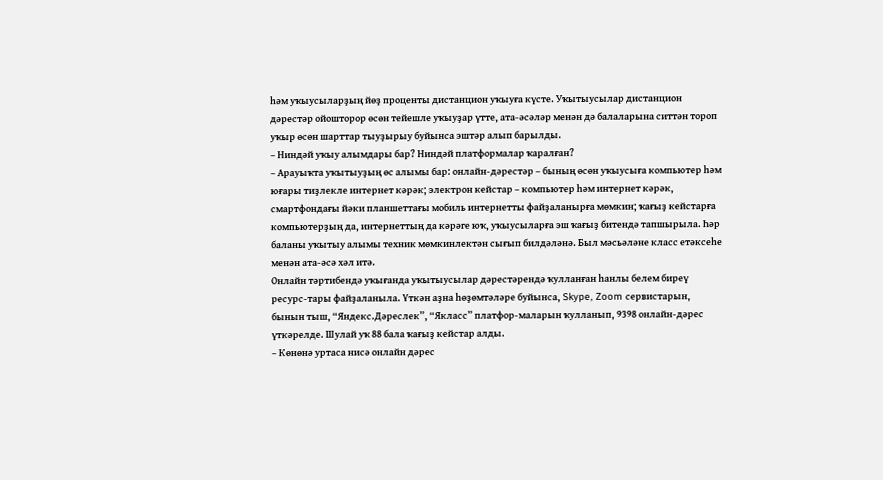һәм уҡыусыларҙың йөҙ проценты дистанцион уҡыуға күсте. Уҡытыусылар дистанцион дәрестәр ойошторор өсөн тейешле уҡыуҙар үтте, ата-әсәләр менән дә балаларына ситтән тороп уҡыр өсөн шарттар тыуҙырыу буйынса эштәр алып барылды.
– Ниндәй уҡыу алымдары бар? Ниндәй платформалар ҡаралған?
– Арауыҡта уҡытыуҙың өс алымы бар: онлайн-дәрестәр – бының өсөн уҡыусыға компьютер һәм юғары тиҙлекле интернет кәрәк; электрон кейстар – компьютер һәм интернет кәрәк, смартфондағы йәки планшеттағы мобиль интернетты файҙаланырға мөмкин; ҡағыҙ кейстарға компьютерҙың да, интернеттың да кәрәге юҡ, уҡыусыларға эш ҡағыҙ битендә тапшырыла. Һәр баланы уҡытыу алымы техник мөмкинлектән сығып билдәләнә. Был мәсьәләне класс етәксеһе менән ата-әсә хәл итә.
Онлайн тәртибендә уҡығанда уҡытыусылар дәрестәрендә ҡулланған һанлы белем биреү ресурс-тары файҙаланыла. Үткән аҙна һөҙөмтәләре буйынса, Skype, Zoom сервистарын, бынын тыш, “Яндекс.Дәреслек”, “Якласс” платфор-маларын ҡулланып, 9398 онлайн-дәрес үткәрелде. Шулай уҡ 88 бала ҡағыҙ кейстар алды.
– Көнөнә уртаса нисә онлайн дәрес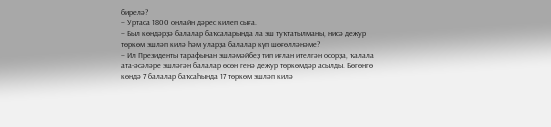бирелә?
– Уртаса 1800 онлайн дәрес килеп сыға.
– Был көндәрҙә балалар баҡсаларында ла эш туҡтатылманы, нисә дежур төркөм эшләп килә һәм уларҙа балалар күп шөғөлләнәме?
– Ил Президенты тарафынан эшләмәйбеҙ тип иғлан ителгән осорҙа, ҡалала ата-әсәләре эшләгән балалар өсөн генә дежур төркөмдәр асылды. Бөгөнгө көндә 7 балалар баҡсаһында 17 төркөм эшләп килә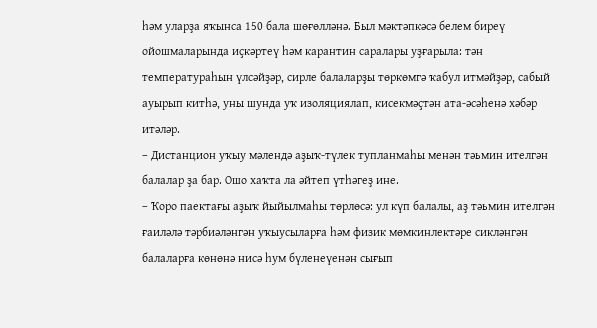һәм уларҙа яҡынса 150 бала шөғөлләнә. Был мәктәпкәсә белем биреү ойошмаларында иҫкәртеү һәм карантин саралары уҙғарыла: тән температураһын үлсәйҙәр, сирле балаларҙы төркөмгә ҡабул итмәйҙәр, сабый ауырып китһә, уны шунда уҡ изоляциялап, кисекмәҫтән ата-әсәһенә хәбәр итәләр.
– Дистанцион уҡыу мәлендә аҙыҡ-түлек тупланмаһы менән тәьмин ителгән балалар ҙа бар. Ошо хаҡта ла әйтеп үтһәгеҙ ине.
– Ҡоро паектағы аҙыҡ йыйылмаһы төрлөсә: ул күп балалы, аҙ тәьмин ителгән ғаиләлә тәрбиәләнгән уҡыусыларға һәм физик мөмкинлектәре сикләнгән балаларға көнөнә нисә һум бүленеүенән сығып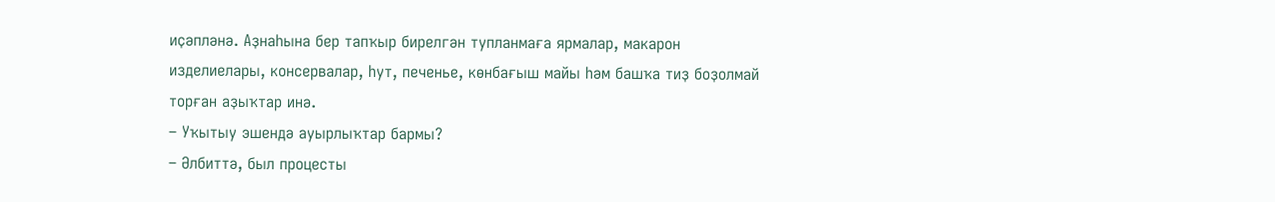иҫәпләнә. Аҙнаһына бер тапҡыр бирелгән тупланмаға ярмалар, макарон изделиелары, консервалар, һут, печенье, көнбағыш майы һәм башҡа тиҙ боҙолмай торған аҙыҡтар инә.
– Уҡытыу эшендә ауырлыҡтар бармы?
– Әлбиттә, был процесты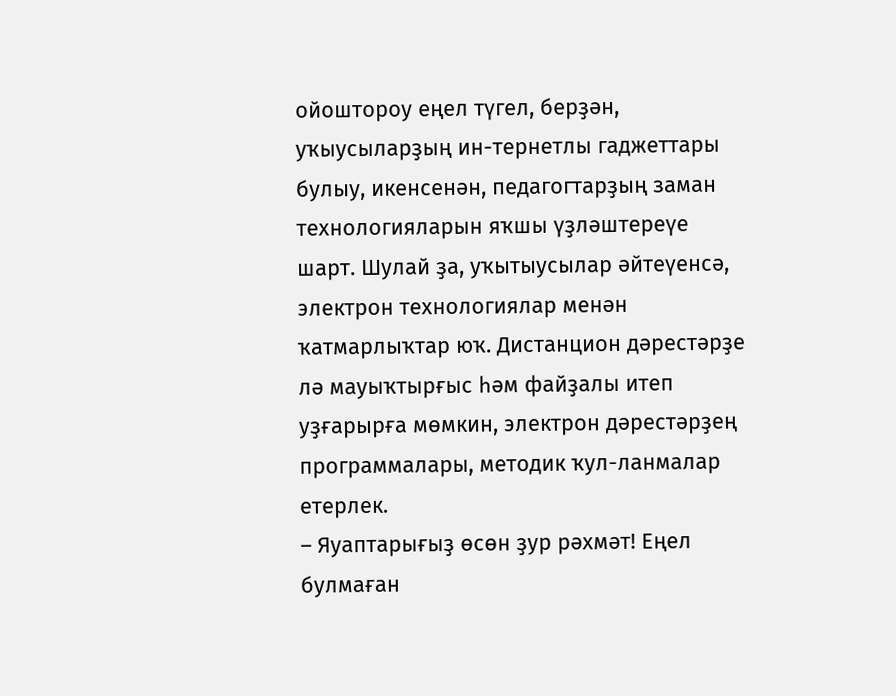ойоштороу еңел түгел, берҙән, уҡыусыларҙың ин-тернетлы гаджеттары булыу, икенсенән, педагогтарҙың заман технологияларын яҡшы үҙләштереүе шарт. Шулай ҙа, уҡытыусылар әйтеүенсә, электрон технологиялар менән ҡатмарлыҡтар юҡ. Дистанцион дәрестәрҙе лә мауыҡтырғыс һәм файҙалы итеп уҙғарырға мөмкин, электрон дәрестәрҙең программалары, методик ҡул-ланмалар етерлек.
– Яуаптарығыҙ өсөн ҙур рәхмәт! Еңел булмаған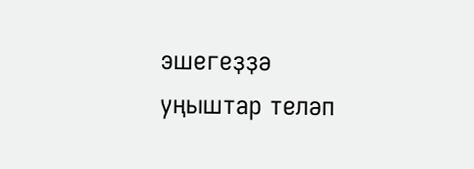эшегеҙҙә уңыштар теләп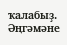ҡалабыҙ.
Әңгәмәне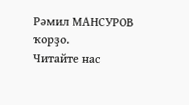Рәмил МАНСУРОВ ҡорҙо.
Читайте нас